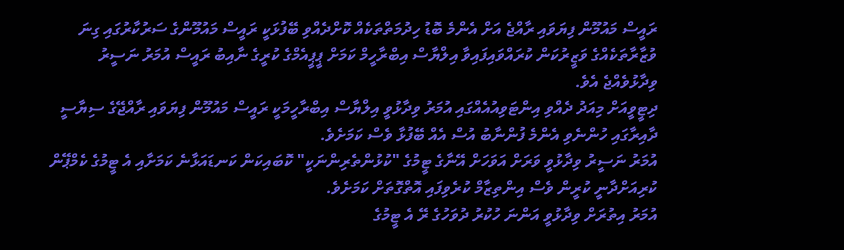ރައީސް މައުމޫން ފިޔަވައި ރާއްޖެ އަށް އެންމެ ބޮޑު ހިދުމަތްތަކެއް ކޮށްދެއްވި ބޭފުޅަކީ ރައީސް މައުމޫންގެ ސަރުކާރުގައި ގިނަ ވުޒާރާތަކެއްގެ ވަޒީރުކަން ކުރައްވައިފައިވާ އިލްޔާސް އިބްރާހީމް ކަމަށް ޕީޕީއެމްގެ ކުރީގެ ނާއިބު ރައީސް އުމަރު ނަސީރު ވިދާޅުވެއްޖެ އެވެ.
ދިޓީވީއަށް މިއަދު ދެއްވި އިންޓަވިއުއެއްގައި އުމަރު ވިދާޅުވީ އިލްޔާސް އިބްރާހީމަކީ ރައީސް މައުމޫން ފިޔަވައި ރާއްޖޭގެ ސިޔާސީ ދާއިރާގައި ހުންނެވި އެންމެ ފުންނާބު އުސް އެއް ބޭފުޅާ ވެސް ކަމަށެވެ.
އުމަރު ނަސީރު ވިދާޅުވީ ވަރަށް އަވަހަށް އޭނާގެ ޓީމުގެ "ކުޅުންތެރިންނަކީ" ކޮބައިކަން ކަނޑައަޅާނެ ކަމަށާއި އެ ޓީމުގެ ކެމްޕޭން ކުރިއަށްދާނީ ކުރީން ވެސް އިންތިޒާމް ކުރެވިފައި އޮތްގޮތަށް ކަމަށެވެ.
އުމަރު އިތުރަށް ވިދާޅުވީ އަންނަ ހުކުރު ދުވަހުގެ ރޭ އެ ޓީމުގެ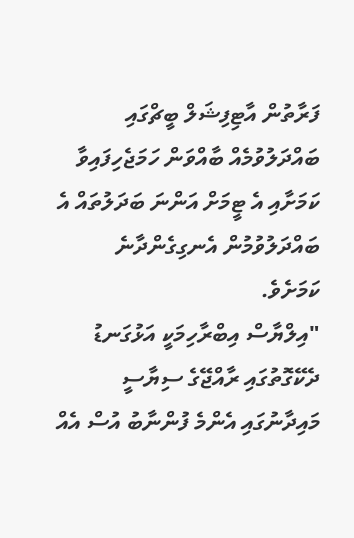ފަރާތުން އާޓިފިޝަލް ބީޗްގައި ބައްދަލުވުމެއް ބާއްވަން ހަމަޖެހިފައިވާ ކަމަށާއި އެ ޓީމަށް އަންނަ ބަދަލުތައް އެ ބައްދަލުވުމުން އެނގިގެންދާނެ ކަމަށެވެ.
"އިލްޔާސް އިބްރާހިމަކީ އަޅުގަނޑު ދެކޭގޮތުގައި ރާއްޖޭގެ ސިޔާސީ މައިދާނުގައި އެންމެ ފުންނާބު އުސް އެއް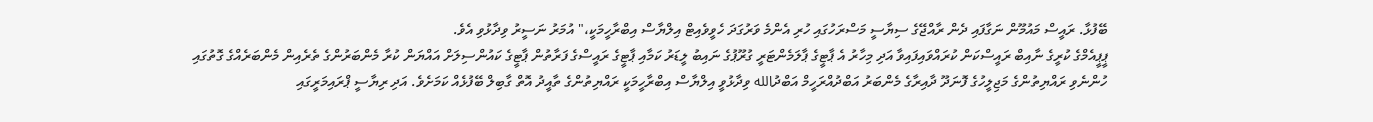ބޭފުޅާ. ރައީސް މައުމޫން ނަގާފައި ދެން ރާއްޖޭގެ ސިޔާސީ މަސްރަހުގައި ހުރި އެންމެ ވަރުގަދަ ހެވީވެއިޓް އިލްޔާސް އިބްރާހީމަކީ،" އުމަރު ނަސީރު ވިދާޅުވި އެވެ.
ޕީޕީއެމްގެ ކުރީގެ ނާއިބް ރައީސްކަން ކުރައްވައިފައިވާ އަދި މިހާރު އެ ޕާޓީގެ ޕާލަމެންޓަރީ ގުރޫޕުގެ ނައިބު ލީޑަރު ކަމާއި ޕާޓީގެ ރައީސްގެ ފަރާތުން ޕާޓީގެ ކައުންސިލަށް އައްޔަން ކުރާ މެންބަރުންގެ ތެރެއިން މެންބަރެއްގެ ގޮތުގައި ހުންނެވި ރައްޔިތުންގެ މަޖިލީހުގެ ފޮނަދޫ ދާއިރާގެ މެންބަރު އަބްދުއްރަހީމް އަބްދުالله ވިދާޅުވީ އިލްޔާސް އިބްރާހީމަކީ ރައްޔިތުންގެ ތާއީދު އޮތް ގާބިލް ބޭފުޅެއް ކަމަށެވެ. އަދި ރިޔާސީ ޕްރައިމަރީގައި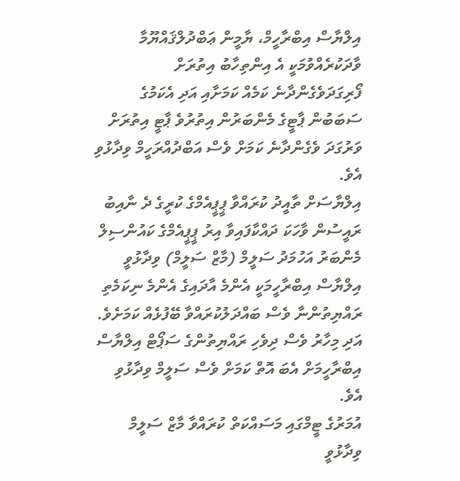އިލްޔާސް އިބްރާހީމް، ޔާމީން ޢަބްދުލްޤައްޔޫމާ ވާދަކުރެއްވުމަކީ އެ އިންތިހާބު އިތުރަށް ފޯރިގަދަވެގެންދާނެ ކަމެއް ކަމަށާއި އަދި އެކަމުގެ ސަބަބުން ޕާޓީގެ މެންބަރުން އިތުރުވެ ޕާޓީ އިތުރަށް ވަރުގަދަ ވެގެންދާނެ ކަމަށް ވެސް އަބްދުއްރަހީމް ވިދާޅުވި އެވެ.
އިލްޔާސަށް ތާއީދު ކުރައްވާ ޕީޕީއެމްގެ ކުރީގެ ދެ ނާއިބު ރައީސުން ވާހަކަ ދައްކާފައިވާ އިރު ޕީޕީއެމްގެ ކައުންސިލް މެންބަރު އަހުމަދު ސަލީމް (މާޒް ސަލީމް) ވިދާޅުވީ އިލްޔާސް އިބްރާހީމަކީ އެންމެ އާދައިގެ އެންމެ ނިކަމެތި ރައްޔިތުންނާ ވެސް ބައްދަލުކުރައްވާ ބޭފުޅެއް ކަމަށެވެ. އަދި މިހާރު ވެސް ދިވެހި ރައްޔިތުންގެ ސަޕޯޓް އިލްޔާސް އިބްރާހީމަށް އެބަ އޮތް ކަމަށް ވެސް ސަލީމް ވިދާޅުވި އެވެ.
އުމަރުގެ ޓީމްގައި މަސައްކަތް ކުރައްވާ މާޒް ސަލީމް ވިދާޅުވީ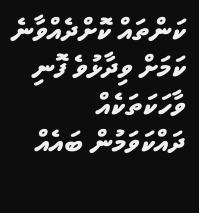ކަންތައް ކޮށްދެއްވާނެ ކަމަށް ވިދާޅުވެ ފޮނި ވާހަކަތަކެއް ދައްކަވަމުން ބައެއް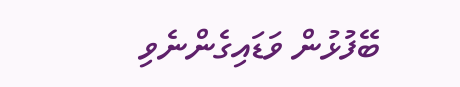ބޭފުޅުން ވަޑައިގެންނެވި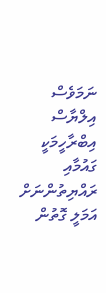ނަމަވެސް އިލްޔާސް އިބްރާހީމަކީ ގައުމާއި ރައްޔިތުންނަށް އަމަލީ ގޮތުން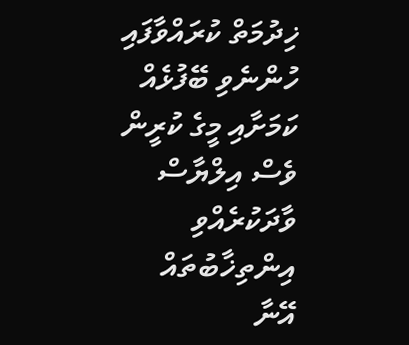ޚިދުމަތް ކުރައްވާފައި ހުންނެވި ބޭފުޅެއް ކަމަށާއި މީގެ ކުރީން ވެސް އިލްޔާސް ވާދަކުރެއްވި އިންތިޚާބުތައް އޭނާ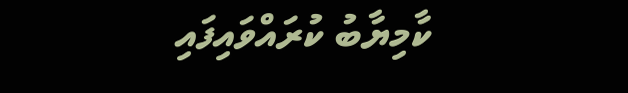ކާމިޔާބު ކުރައްވައިފައި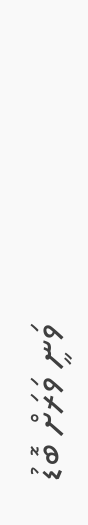ވަނީ ވަރަށް ބޮޑު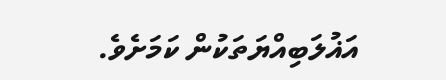އަޣުލަބިއްޔަތަކުން ކަމަށެވެ.